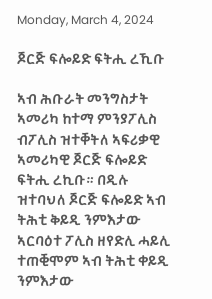Monday, March 4, 2024

ጆርጅ ፍሎይድ ፍትሒ ረኺቡ

ኣብ ሕቡራት መንግስታት ኣመሪካ ከተማ ምንያፖሊስ ብፖሊስ ዝተቐትለ ኣፍሪቃዊ ኣመሪካዊ ጆርጅ ፍሎይድ ፍትሒ ረኪቡ። በዲሉ ዝተባህለ ጆርጅ ፍሎይድ ኣብ ትሕቲ ቅይዲ ንምእታው ኣርባዕተ ፖሊስ ዘየድሊ ሓይሊ ተጠቒሞም ኣብ ትሕቲ ቀይዲ ንምእታው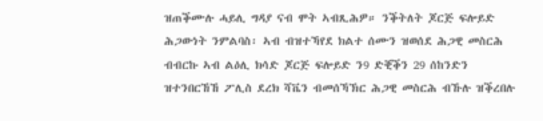ዝጠቕሙሉ ሓይሊ ግዳያ ናብ ሞት ኣብጺሕዎ። ንቕትለት ጆርጅ ፍሎይድ ሕጋውነት ንምልባስ፡ ኣብ ብዝተኻየደ ክልተ ሰሙን ዝወሰደ ሕጋዊ መስርሕ ብብርኩ ኣብ ልዕሊ ክሳድ ጆርጅ ፍሎይድ ን9 ድቒቕን 29 ሰከንድን ዝተንበርኸኸ ፖሊስ ደረክ ሻቬን ብመሰኻኽር ሕጋዊ መስርሕ ብኹሉ ዝቕረበሉ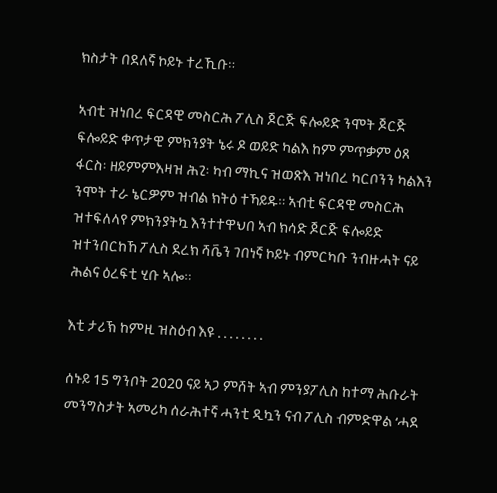ክስታት በደለኛ ኮይኑ ተረኺቡ።

ኣብቲ ዝነበረ ፍርዳዊ መስርሕ ፖሊስ ጆርጅ ፍሎይድ ንሞት ጆርጅ ፍሎይድ ቀጥታዊ ምክንያት ኔሩ ዶ ወይድ ካልእ ከም ምጥቃም ዕጸ ፋርስ፡ ዘይምምእዛዝ ሕጊ፡ ካብ ማኪና ዝወጽእ ዝነበረ ካርቦንን ካልእን ንሞት ተራ ኔርዎም ዝብል ክትዕ ተኻይዱ። ኣብቲ ፍርዳዊ መስርሕ ዝተፍለላየ ምክንያትኳ እንተተዋህበ ኣብ ክሳድ ጆርጅ ፍሎይድ ዝተንበርከኸ ፖሊስ ደረክ ሻቬን ገበነኛ ኮይኑ ብምርካቡ ንብዙሓት ናይ ሕልና ዕረፍቲ ሂቡ ኣሎ።

እቲ ታሪኽ ከምዚ ዝስዕብ እዩ . . . . . . . .

ሰኑይ 15 ግንቦት 2020 ናይ ኣጋ ምሸት ኣብ ምንያፖሊስ ከተማ ሕቡራት መንግስታት ኣመሪካ ሰራሕተኛ ሓንቲ ዲኳን ናብ ፖሊስ ብምድዋል ‘ሓደ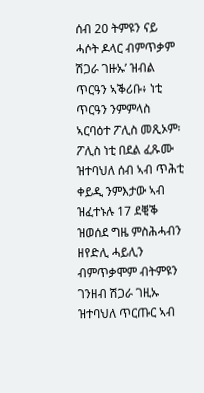ሰብ 20 ትምዩን ናይ ሓሶት ዶላር ብምጥቃም ሽጋራ ገዙኡ’ ዝብል ጥርዓን ኣቕሪቡ፥ ነቲ ጥርዓን ንምምላስ ኣርባዕተ ፖሊስ መጺኦም፡ ፖሊስ ነቲ በደል ፈጹሙ ዝተባህለ ሰብ ኣብ ጥሕቲ ቀይዲ ንምእታው ኣብ ዝፈተኑሉ 17 ደቒቕ ዝወሰደ ግዜ ምስሕሓብን ዘየድሊ ሓይሊን ብምጥቃሞም ብትምዩን ገንዘብ ሽጋራ ገዚኡ ዝተባህለ ጥርጡር ኣብ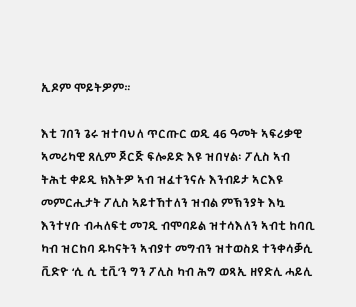ኢዶም ሞይትዎም።

እቲ ገበን ጌሩ ዝተባህለ ጥርጡር ወዲ 46 ዓመት ኣፍሪቃዊ ኣመሪካዊ ጸሊም ጆርጅ ፍሎይድ እዩ ዝበሃል፡ ፖሊስ ኣብ ትሕቲ ቀይዲ ክእትዎ ኣብ ዝፈተንናሉ እንብይታ ኣርእዩ መምርሒታት ፖሊስ ኣይተኸተለን ዝብል ምኽንያት እኳ እንተሃቡ ብሓለፍቲ መገዲ ብሞባይል ዝተሳእለን ኣብቲ ከባቢ ካብ ዝርከባ ዱካናትን ኣብያተ መግብን ዝተወስደ ተንቀሳቓሲ ቪድዮ ‘ሲ ሲ ቲቪ’ን ግን ፖሊስ ካብ ሕግ ወጻኢ ዘየድሊ ሓይሊ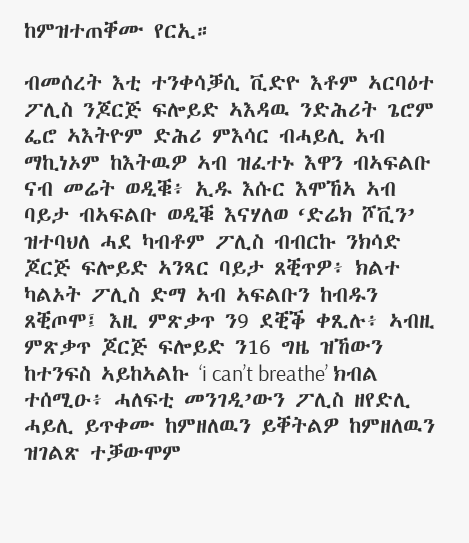ከምዝተጠቐሙ የርኢ።

ብመሰረት እቲ ተንቀሳቓሲ ቪድዮ እቶም ኣርባዕተ ፖሊስ ንጆርጅ ፍሎይድ ኣእዳዉ ንድሕሪት ጌሮም ፌሮ ኣእትዮም ድሕሪ ምእሳር ብሓይሊ ኣብ ማኪነኦም ከእትዉዎ ኣብ ዝፈተኑ እዋን ብኣፍልቡ ናብ መሬት ወዲቑ፥ ኢዱ እሱር እሞኸኣ ኣብ ባይታ ብኣፍልቡ ወዲቑ እናሃለወ ‘ድሬክ ሾቪን’ ዝተባህለ ሓደ ካብቶም ፖሊስ ብብርኩ ንክሳድ ጆርጅ ፍሎይድ ኣንጻር ባይታ ጸቒጥዎ፥ ክልተ ካልኦት ፖሊስ ድማ ኣብ ኣፍልቡን ከብዱን ጸቒጦሞ፤ እዚ ምጽቃጥ ን9 ደቒቕ ቀጺሉ፥ ኣብዚ ምጽቃጥ ጆርጅ ፍሎይድ ን16 ግዜ ዝኸውን ከተንፍስ ኣይከኣልኩ ‘i can’t breathe’ ክብል ተሰሚዑ፥ ሓለፍቲ መንገዲ’ውን ፖሊስ ዘየድሊ ሓይሊ ይጥቀሙ ከምዘለዉን ይቐትልዎ ከምዘለዉን ዝገልጽ ተቓውሞም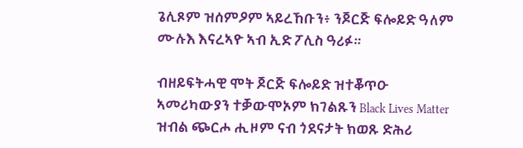ጌሊጾም ዝሰምዖም ኣይረኸቡን፥ ንጆርጅ ፍሎይድ ዓለም ሙሉእ እናረኣዮ ኣብ ኢድ ፖሊስ ዓሪፉ።

ብዘይፍትሓዊ ሞት ጆርጅ ፍሎይድ ዝተቖጥዑ ኣመሪካውያን ተቓውሞኦም ክገልጹን Black Lives Matter ዝብል ጭርሖ ሒዞም ናብ ጎደናታት ክወጹ ድሕሪ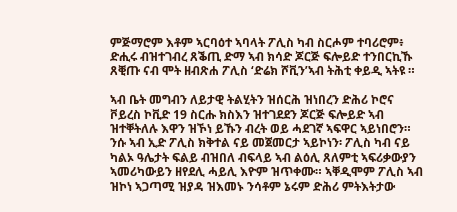ምጅማሮም እቶም ኣርባዕተ ኣባላት ፖሊስ ካብ ስርሖም ተባሪሮም፥ ድሒሩ ብዝተገብረ ጸቕጢ ድማ ኣብ ክሳድ ጆርጅ ፍሎይድ ተንበርኪኹ ጸቒጡ ናብ ሞት ዘብጽሐ ፖሊስ ‘ድሬክ ሾቪን’ኣብ ትሕቲ ቀይዲ ኣትዩ ።

ኣብ ቤት መግብን ለይታዊ ትልሂትን ዝሰርሕ ዝነበረን ድሕሪ ኮሮና ቮይረስ ኮቪድ 19 ስርሑ ክስእን ዝተገደደን ጆርጅ ፍሎይድ ኣብ ዝተቐትለሉ እዋን ዝኾነ ይኹን ብረት ወይ ሓደገኛ ኣፍዋር ኣይነበሮን። ንሱ ኣብ ኢድ ፖሊስ ክቅተል ናይ መጀመርታ ኣይኮነን፡ ፖሊስ ካብ ናይ ካልኦ ዓሌታት ፍልይ ብዝበለ ብፍላይ ኣብ ልዕሊ ጸለምቲ ኣፍሪቃውያን ኣመሪካውይን ዘየደሊ ሓይሊ እዮም ዝጥቀሙ። ኣቐዲሞም ፖሊስ ኣብ ዝኮነ ኣጋጣሚ ዝያዳ ዝእመኑ ንሳቶም ኔሩም ድሕሪ ምትእትታው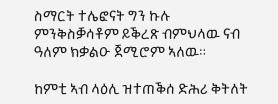ስማርት ተሌፎናት ግን ኩሉ ምንቅስቓሳቶም ይቕረጽ ብምህላዉ ናብ ዓለም ክቃልዑ ጀሚሮም ኣለዉ።

ከምቲ ኣብ ላዕሊ ዝተጠቕሰ ድሕሪ ቅትለት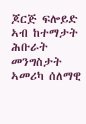ጆርጅ ፍሎይድ ኣብ ከተማታት ሕቡራት መንግስታት ኣመሪካ ሰለማዊ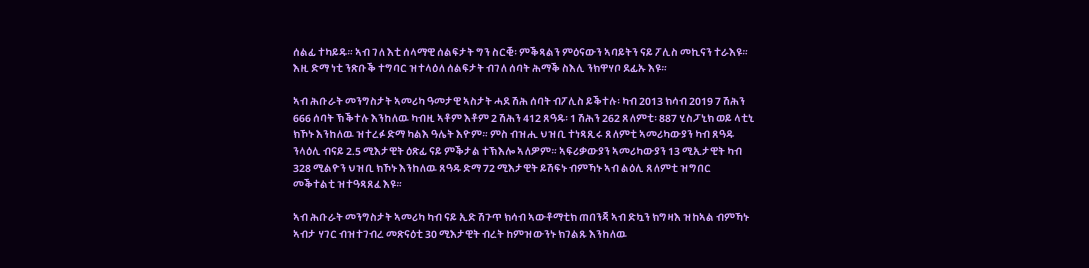ሰልፊ ተካይዱ። ኣብ ገለ እቲ ሰላማዊ ሰልፍታት ግን ስርቒ፡ ምቕጻልን ምዕናውን ኣባይትን ናይ ፖሊስ መኪናን ተራእዩ። እዚ ድማ ነቲ ንጽቡቕ ተግባር ዝተላዕለ ሰልፍታት ብገለ ሰባት ሕማቕ ስእሊ ንክዋሃቦ ደፊኡ እዩ።

ኣብ ሕቡራት መንግስታት ኣመሪካ ዓመታዊ ኣስታት ሓደ ሽሕ ሰባት ብፖሊስ ይቕተሉ፡ ካብ 2013 ክሳብ 2019 7 ሽሕን 666 ሰባት ኽቕተሉ እንከለዉ ካብዚ ኣቶም እቶም 2 ሽሕን 412 ጸዓዱ፡ 1 ሽሕን 262 ጸለምቲ፡ 887 ሂስፓኒክ ወይ ላቲኒ ክኾኑ እንከለዉ ዝተረፉ ድማ ካልእ ዓሌት እዮም። ምስ ብዝሒ ህዝቢ ተነጻጺሩ ጸለምቲ ኣመሪካውያን ካብ ጸዓዱ ንላዕሊ ብናይ 2.5 ሚእታዊት ዕጽፊ ናይ ምቕታል ተኽእሎ ኣለዎም። ኣፍሪቃውያን ኣመሪካውያን 13 ሚኢታዊት ካብ 328 ሚልዮን ህዝቢ ክኾኑ እንከለዉ ጸዓዱ ድማ 72 ሚእታዊት ይሽፍኑ ብምኻኑ ኣብ ልዕሊ ጸለምቲ ዝግበር መቕተልቲ ዝተዓጻጸፈ እዩ።

ኣብ ሕቡራት መንግስታት ኣመሪካ ካብ ናይ ኢድ ሽጉጥ ክሳብ ኣውቶማቲክ ጠበንጃ ኣብ ድኳን ክግዛእ ዝከኣል ብምኻኑ ኣብታ ሃገር ብዝተገብረ መጽናዕቲ 30 ሚእታዊት ብረት ከምዝውንኑ ክገልጹ እንከለዉ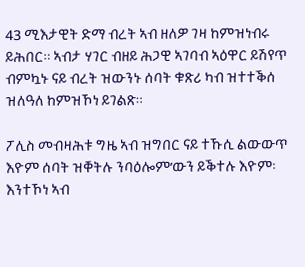43 ሚእታዊት ድማ ብረት ኣብ ዘለዎ ገዛ ከምዝነብሩ ይሕበር። ኣብታ ሃገር ብዘይ ሕጋዊ ኣገባብ ኣዕዋር ይሽየጥ ብምኳኑ ናይ ብረት ዝውንኑ ሰባት ቁጽሪ ካብ ዝተተቕሰ ዝለዓለ ከምዝኾነ ይገልጽ።

ፖሊስ መብዛሕቱ ግዜ ኣብ ዝግበር ናይ ተኹሲ ልውውጥ እዮም ሰባት ዝቐትሉ ንባዕሎም’ውን ይቕተሉ እዮም፡ እንተኾነ ኣብ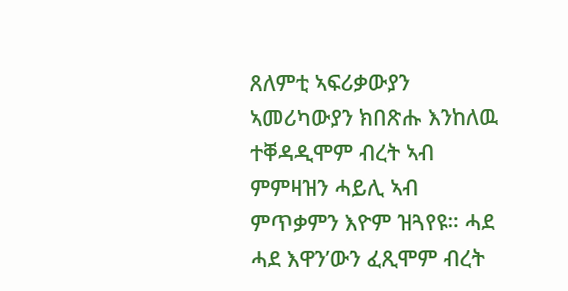ጸለምቲ ኣፍሪቃውያን ኣመሪካውያን ክበጽሑ እንከለዉ ተቐዳዲሞም ብረት ኣብ ምምዛዝን ሓይሊ ኣብ ምጥቃምን እዮም ዝጓየዩ። ሓደ ሓደ እዋን’ውን ፈጺሞም ብረት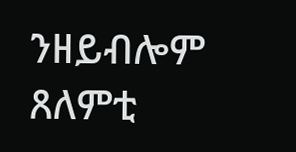ንዘይብሎም ጸለምቲ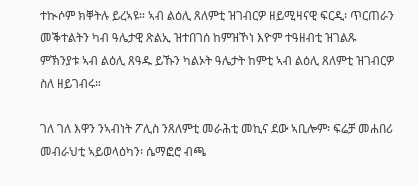ተኲሶም ክቐትሉ ይረኣዩ። ኣብ ልዕሊ ጸለምቲ ዝገብርዎ ዘይሚዛናዊ ፍርዲ፡ ጥርጠራን መቕተልትን ካብ ዓሌታዊ ጽልኢ ዝተበገሰ ከምዝኾነ እዮም ተዓዘብቲ ዝገልጹ ምኽንያቱ ኣብ ልዕሊ ጸዓዱ ይኹን ካልኦት ዓሌታት ከምቲ ኣብ ልዕሊ ጸለምቲ ዝገብርዎ ስለ ዘይገብሩ።

ገለ ገለ እዋን ንኣብነት ፖሊስ ንጸለምቲ መራሕቲ መኪና ደው ኣቢሎም፡ ፍሬቻ መሐበሪ መብራህቲ ኣይወላዕካን፡ ሴማፎሮ ብጫ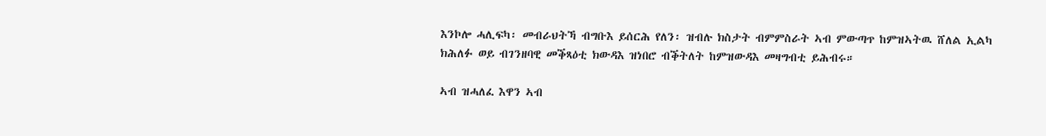እንኮሎ ሓሊፍካ፡ መብራህትኻ ብግቡእ ይሰርሕ የለን፡ ዝብሉ ክስታት ብምምስራት ኣብ ምውጣጥ ከምዝኣትዉ ሸለል ኢልካ ክሕለፉ ወይ ብገንዘባዊ መቕጻዕቲ ክውዳእ ዝነበሮ ብቕትለት ከምዝውዳእ መዛግብቲ ይሕብሩ።

ኣብ ዝሓለፈ እዋን ኣብ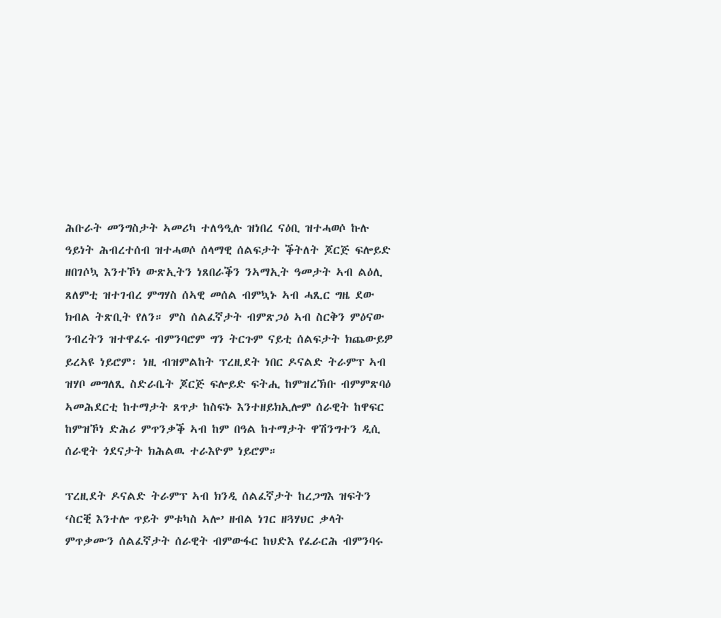ሕቡራት መንግስታት ኣመሪካ ተለዓዒሉ ዝነበረ ናዕቢ ዝተሓወሶ ኩሉ ዓይነት ሕብረተሰብ ዝተሓወሶ ሰላማዊ ሰልፍታት ቕትለት ጆርጅ ፍሎይድ ዘበገሶኳ እንተኾነ ውጽኢትን ነጸበራቕን ንኣማኢት ዓመታት ኣብ ልዕሊ ጸለምቲ ዝተገብረ ምግሃስ ሰኣዊ መሰል ብምኳኑ ኣብ ሓጺር ግዜ ደው ክብል ትጽቢት የለን። ምስ ሰልፈኛታት ብምጽጋዕ ኣብ ስርቅን ምዕናው ንብረትን ዝተዋፈሩ ብምንባሮም ግን ትርጉም ናይቲ ሰልፍታት ክጨውይዎ ይረኣዩ ነይሮም፡ ነዚ ብዝምልከት ፕረዚደት ነበር ዶናልድ ትራምፕ ኣብ ዝሃቦ መግለጺ ስድራቤት ጆርጅ ፍሎይድ ፍትሒ ከምዝረኽቡ ብምምጽባዕ ኣመሕደርቲ ከተማታት ጸጥታ ከስፍኑ እንተዘይክኢሎም ሰራዊት ከዋፍር ከምዝኾነ ድሕሪ ምጥንቃቕ ኣብ ከም በዓል ከተማታት ዋሽንግተን ዲሲ ሰራዊት ጎደናታት ክሕልዉ ተራእዮም ነይሮም።

ፕረዚደት ዶናልድ ትራምፕ ኣብ ክንዲ ሰልፈኛታት ከረጋግእ ዝፍትን ‘ስርቒ እንተሎ ጥይት ምቱካስ ኣሎ’ ዘብል ነገር ዘጓሃህር ቃላት ምጥቃሙን ሰልፈኛታት ሰራዊት ብምውፋር ከህድእ የፈራርሕ ብምንባሩ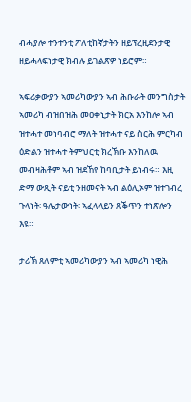ብሓያሎ ተንተንቲ ፖለቲከኛታትን ዘይፕረዚደንታዊ ዘይሓላፍነታዊ ክብሉ ይገልጽዎ ነይሮም።

ኣፍሪቃውያን ኣመሪካውያን ኣብ ሕቡራት መንግስታት ኣመሪካ ብዝበዝሕ መዐቀኒታት ክርአ እንከሎ ኣብ ዝተሓተ መነባብሮ ማለት ዝተሓተ ናይ ስርሕ ምርካብ ዕድልን ዝተሓተ ትምህርቲ ክረኽቡ እንከለዉ መብዛሕቶም ኣብ ዝደኸየ ከባቢታት ይነብሩ። እዚ ድማ ውጺት ናይቲ ንዘመናት ኣብ ልዕሊኦም ዝተገብረ ጉላነት፡ ዓሌታውነት፡ ኣፈላላይን ጸቕጥን ተነጽሎን እዩ።

ታሪኽ ጸለምቲ ኣመሪካውያን ኣብ ኣመሪካ ነዊሕ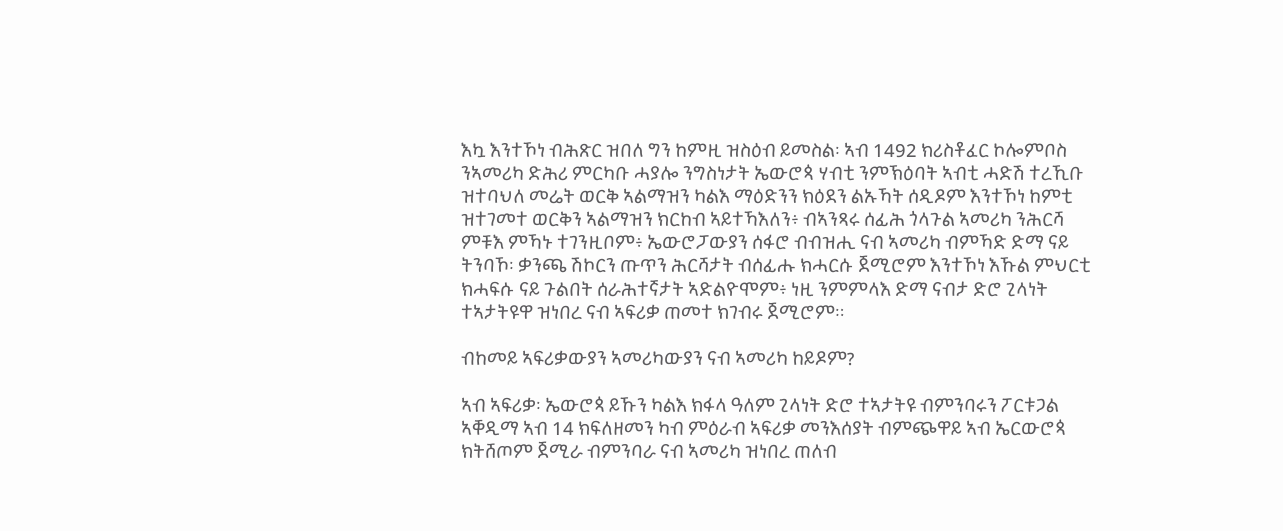እኳ እንተኾነ ብሕጽር ዝበለ ግን ከምዚ ዝስዕብ ይመስል፡ ኣብ 1492 ክሪስቶፈር ኮሎምቦስ ንኣመሪካ ድሕሪ ምርካቡ ሓያሎ ንግስነታት ኤውሮጳ ሃብቲ ንምኽዕባት ኣብቲ ሓድሽ ተረኺቡ ዝተባህለ መሬት ወርቅ ኣልማዝን ካልእ ማዕድንን ክዕደን ልኡኻት ሰዲዶም እንተኾነ ከምቲ ዝተገመተ ወርቅን ኣልማዝን ክርከብ ኣይተኻእለን፥ ብኣንጻሩ ሰፊሕ ጎላጉል ኣመሪካ ንሕርሻ ምቹእ ምኻኑ ተገንዚቦም፥ ኤውሮፓውያን ሰፋሮ ብብዝሒ ናብ ኣመሪካ ብምኻድ ድማ ናይ ትንባኾ፡ ቃንጫ ሽኮርን ጡጥን ሕርሻታት ብሰፊሑ ክሓርሱ ጀሚሮም እንተኾነ እኹል ምህርቲ ክሓፍሱ ናይ ጉልበት ሰራሕተኛታት ኣድልዮሞም፥ ነዚ ንምምላእ ድማ ናብታ ድሮ ጊላነት ተኣታትዩዋ ዝነበረ ናብ ኣፍሪቃ ጠመተ ክገብሩ ጀሚሮም።

ብከመይ ኣፍሪቃውያን ኣመሪካውያን ናብ ኣመሪካ ከይዶም?

ኣብ ኣፍሪቃ፡ ኤውሮጳ ይኹን ካልእ ክፋላ ዓለም ጊላነት ድሮ ተኣታትዩ ብምንባሩን ፖርቱጋል ኣቐዲማ ኣብ 14 ክፍለዘመን ካብ ምዕራብ ኣፍሪቃ መንእሰያት ብምጭዋይ ኣብ ኤርውሮጳ ክትሸጦም ጀሚራ ብምንባራ ናብ ኣመሪካ ዝነበረ ጠለብ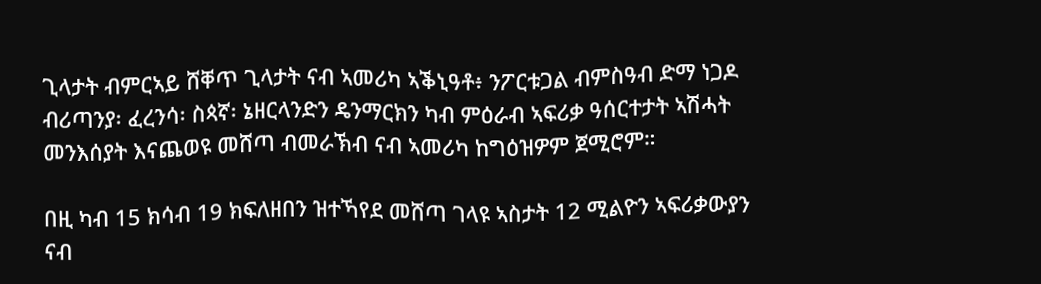ጊላታት ብምርኣይ ሸቐጥ ጊላታት ናብ ኣመሪካ ኣቕኒዓቶ፥ ንፖርቱጋል ብምስዓብ ድማ ነጋዶ ብሪጣንያ፡ ፈረንሳ፡ ስጳኛ፡ ኔዘርላንድን ዴንማርክን ካብ ምዕራብ ኣፍሪቃ ዓሰርተታት ኣሽሓት መንእሰያት እናጨወዩ መሸጣ ብመራኽብ ናብ ኣመሪካ ከግዕዝዎም ጀሚሮም።

በዚ ካብ 15 ክሳብ 19 ክፍለዘበን ዝተኻየደ መሸጣ ገላዩ ኣስታት 12 ሚልዮን ኣፍሪቃውያን ናብ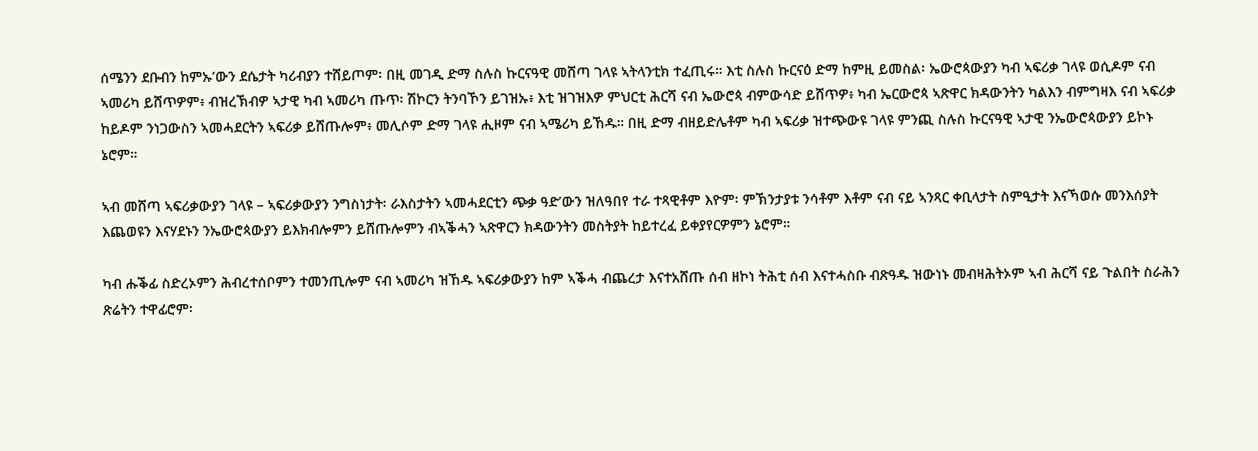ሰሜንን ደቡብን ከምኡ’ውን ደሴታት ካሪብያን ተሸይጦም፡ በዚ መገዲ ድማ ስሉስ ኩርናዓዊ መሸጣ ገላዩ ኣትላንቲክ ተፈጢሩ። እቲ ስሉስ ኩርናዕ ድማ ከምዚ ይመስል፡ ኤውሮጳውያን ካብ ኣፍሪቃ ገላዩ ወሲዶም ናብ ኣመሪካ ይሸጥዎም፥ ብዝረኽብዎ ኣታዊ ካብ ኣመሪካ ጡጥ፡ ሽኮርን ትንባኾን ይገዝኡ፥ እቲ ዝገዝእዎ ምህርቲ ሕርሻ ናብ ኤውሮጳ ብምውሳድ ይሸጥዎ፥ ካብ ኤርውሮጳ ኣጽዋር ክዳውንትን ካልእን ብምግዛእ ናብ ኣፍሪቃ ከይዶም ንነጋውስን ኣመሓደርትን ኣፍሪቃ ይሸጡሎም፥ መሊሶም ድማ ገላዩ ሒዞም ናብ ኣሜሪካ ይኸዱ። በዚ ድማ ብዘይድሌቶም ካብ ኣፍሪቃ ዝተጭውዩ ገላዩ ምንጪ ስሉስ ኩርናዓዊ ኣታዊ ንኤውሮጳውያን ይኮኑ ኔሮም።

ኣብ መሸጣ ኣፍሪቃውያን ገላዩ – ኣፍሪቃውያን ንግስነታት፡ ራእስታትን ኣመሓደርቲን ጭቃ ዓድ’ውን ዝለዓበየ ተራ ተጻዊቶም እዮም፡ ምኽንታያቱ ንሳቶም እቶም ናብ ናይ ኣንጻር ቀቢላታት ስምዒታት እናኻወሱ መንእሰያት እጨወዩን እናሃደኑን ንኤውሮጳውያን ይእክብሎምን ይሸጡሎምን ብኣቕሓን ኣጽዋርን ክዳውንትን መስትያት ከይተረፈ ይቀያየርዎምን ኔሮም።

ካብ ሑቕፊ ስድረኦምን ሕብረተሰቦምን ተመንጢሎም ናብ ኣመሪካ ዝኸዱ ኣፍሪቃውያን ከም ኣቕሓ ብጨረታ እናተአሸጡ ሰብ ዘኮነ ትሕቲ ሰብ እናተሓስቡ ብጽዓዱ ዝውነኑ መብዛሕትኦም ኣብ ሕርሻ ናይ ጉልበት ስራሕን ጽሬትን ተዋፊሮም፡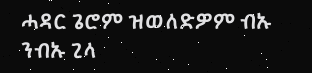ሓዳር ጌሮም ዝወለድዎም ብኡ ንብኡ ጊላ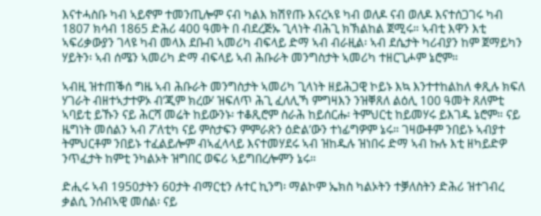እናተሓስቡ ካብ ኣይኖም ተመንጢሎም ናብ ካልእ ክሽየጡ እናረኣዩ ካብ ወለዶ ናብ ወለዶ እናተሰጋገሩ ካብ 1807 ክሳብ 1865 ድሕሪ 400 ዓመት በ ብደረጅኡ ጊላነት ብሕጊ ክኽልከል ጀሚሩ። ኣብቲ እዋን እቲ ኣፍሪቃውያን ገላዩ ካብ መላእ ደቡብ ኣመሪካ ብፍላይ ድማ ኣብ ብራዚል፡ ኣብ ደሴታት ካሪብያን ከም ጀማይካን ሃይትን፡ ኣብ ሰሜን ኣመሪካ ድማ ብፍላይ ኣብ ሕቡራት መንግስታት ኣመሪካ ተዘርጊሖም ኔሮም።

ኣብዚ ዝተጠቕሰ ግዜ ኣብ ሕቡራት መንግስታት ኣመሪካ ጊላነት ዘይሕጋዊ ኮይኑ እኳ እንተተከልከለ ቀጺሉ ክፍለ ሃገራት ብዘተኣታተዎኦ ብ’ጂም ክረው’ ዝፍለጥ ሕጊ ፈለሊኻ ምግዛእን ንዝቐጸለ ልዕሊ 100 ዓመት ጸለምቲ ኣባይቲ ይኹን ናይ ሕርሻ መሬት ከይውንኑ፡ ተቆጺሮም ስራሕ ከይሰርሑ፡ ትምህርቲ ከይመሃሩ ይእገዱ ኔሮም። ናይ ዜግነት መሰልን ኣብ ፖለቲካ ናይ ምስታፍን ምምራጽን ዕድል’ውን ተነፊግዎም ኔሩ። ገዛውቶም ንበይኑ ኣብያተ ትምህርቶም ንበይኑ ተፈልይሎም ብኣፈላላይ እናተመሃደሩ ኣብ ዝከዱሉ ዝነበሩ ድማ ኣብ ኩሉ እቲ ዘካይድዎ ንጥፈታት ከምቲ ንካልኦት ዝግበር ወፍሪ ኣይግበረሎምን ኔሩ።

ድሒሩ ኣብ 1950ታትን 60ታት ብማርቲን ሉተር ኪንግ፡ ማልኮም ኤክስ ካልኦትን ተቓለስትን ድሕሪ ዝተገብረ ቃልሲ ንሰብኣዊ መሰል፡ ናይ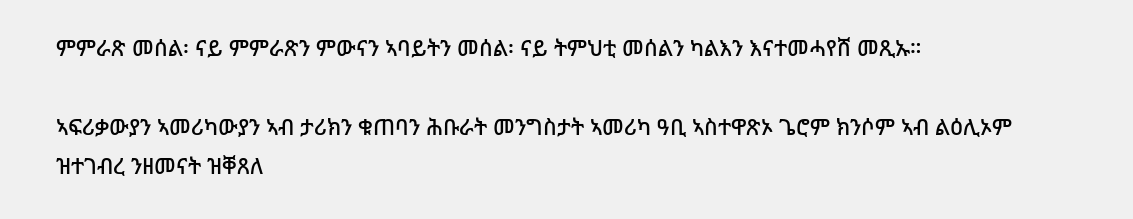ምምራጽ መሰል፡ ናይ ምምራጽን ምውናን ኣባይትን መሰል፡ ናይ ትምህቲ መሰልን ካልእን እናተመሓየሸ መጺኡ።

ኣፍሪቃውያን ኣመሪካውያን ኣብ ታሪክን ቁጠባን ሕቡራት መንግስታት ኣመሪካ ዓቢ ኣስተዋጽኦ ጌሮም ክንሶም ኣብ ልዕሊኦም ዝተገብረ ንዘመናት ዝቐጸለ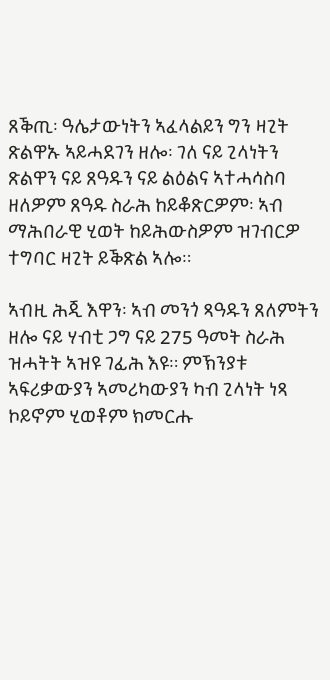ጸቕጢ፡ ዓሌታውነትን ኣፈላልይን ግን ዛጊት ጽልዋኡ ኣይሓደገን ዘሎ፡ ገለ ናይ ጊላነትን ጽልዋን ናይ ጸዓዱን ናይ ልዕልና ኣተሓሳስባ ዘለዎም ጸዓዱ ስራሕ ከይቆጽርዎም፡ ኣብ ማሕበራዊ ሂወት ከይሕውስዎም ዝገብርዎ ተግባር ዛጊት ይቕጽል ኣሎ።

ኣብዚ ሕጂ እዋን፡ ኣብ መንጎ ጻዓዱን ጸለምትን ዘሎ ናይ ሃብቲ ጋግ ናይ 275 ዓመት ስራሕ ዝሓትት ኣዝዩ ገፊሕ እዩ። ምኽንያቱ ኣፍሪቃውያን ኣመሪካውያን ካብ ጊላነት ነጻ ኮይኖም ሂወቶም ክመርሑ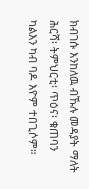ክብገሱ እንከለዉ ብኹሉ መዳያት ማለት ሕርሻ፡ ትምህርቲ፡ ጥዕና፡ ቁጠባን ካልእን ካብ ባዶ እዮም ተበጊሶም።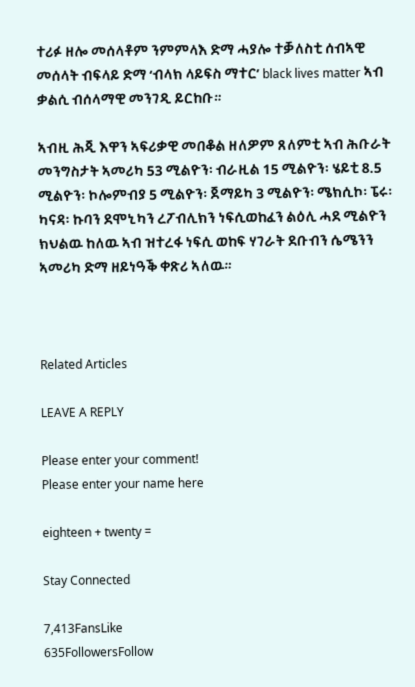ተሪፉ ዘሎ መሰላቶም ንምምላእ ድማ ሓያሎ ተቓለስቲ ሰብኣዊ መሰላት ብፍላይ ድማ ‘ብላክ ላይፍስ ማተር’ black lives matter ኣብ ቃልሲ ብሰላማዊ መንገዲ ይርከቡ።

ኣብዚ ሕጂ እዋን ኣፍሪቃዊ መበቆል ዘለዎም ጸለምቲ ኣብ ሕቡራት መንግስታት ኣመሪካ 53 ሚልዮን፡ ብራዚል 15 ሚልዮን፡ ሄይቲ 8.5 ሚልዮን፡ ኮሎምብያ 5 ሚልዮን፡ ጀማይካ 3 ሚልዮን፡ ሜክሲኮ፡ ፔሩ፡ ካናዳ፡ ኩባን ደሞኒካን ረፖብሊክን ነፍሲወከፈን ልዕሊ ሓደ ሚልዮን ክህልዉ ከለዉ ኣብ ዝተረፋ ነፍሲ ወከፍ ሃገራት ደቡብን ሴሜንን ኣመሪካ ድማ ዘይነዓቕ ቀጽሪ ኣለዉ።



Related Articles

LEAVE A REPLY

Please enter your comment!
Please enter your name here

eighteen + twenty =

Stay Connected

7,413FansLike
635FollowersFollow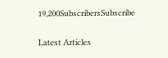19,200SubscribersSubscribe

Latest Articles